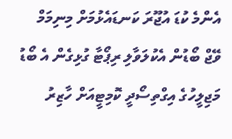އެންމެ ކުޑަ އުޖޫރަ ކަނޑައެޅުމަށް މިނިމަމް ވޭޖް ބޯޑުން އެކުލަވާލި ރިޕޯޓާ ގުޅިގެން އެ ބޯޑު މަޖިލީހުގެ އިގްތިސޯދީ ކޮމިޓީއަށް ހާޒިރު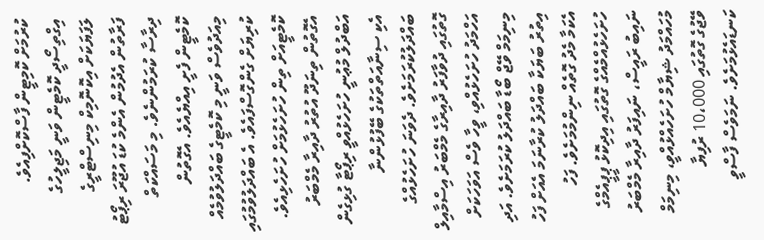ކުރުމަށް ކޮމިޓީން ފާސްކޮށްފިއެވެ.
އިގްތިސޯދީ ކޮމެޓީން ވަނީ މަޖިލީހުގެ ލަފަޔަކަށް އިކޮނޮމިކް މިނިސްޓްރީގެ ފަރާތުން އެދުމުން އެންމެ ކުޑަ އުޖޫރަ ރިޕޯޓު ދިރާސާ ކުރަމުންނެވެ. މި މަސައްކަތް ކޮމެޓީން ފެށީ އިއްޔެއެވެ. އެގޮތުން މިއަދުވެސް ވަނީ މި ކޮމެޓީގެ ބައްދަލުވުމެއް ކުރިޔަށް ގެންގޮސްފައެވެ. އެ ބައްދަލުވުމުގައި ކޮމެޓީއަށް ތިން ހުށަހެޅުމަށް ހުށަހެޅިއެވެ.
އެގޮތުން ތިނަދޫ އުތުރު ދާއިރާ މެމްބަރު އަބްދުލް މުޢުނީ ހުށަހެޅުއްވީ ރިޕޯޓާ ގުޅިގެން އެކި ސިނާއަތްތަކުގެ ބޭފުޅުންނާ ބައްދަލުކުރަމަށެވެ. ދެވަނަ ހުށަހެޅުއްގެ ގޮތުގައި ދުވާފަރު ދާއިރާގެ މެމްބަރު އިސްމާއިލް އަހްމަދު ހުށަހެޅުއްވި، ވީހާ ވެސް އަވަހަކަށް މިނިމަމް ވޭޖް ބޯޑާ ބައްދަލު ކުރަމަށެވެ. އަދި އިތުރު ބަޔަކާ ބައްދަލު ކުރާނަމަ އެއަށް ފަހު އެކަމާ މެދު ގޮތެއް ނިންމުމަށެވެ. ފަހު ހުށަހެޅުއްމެއްގެ ގޮތުގައި އިދިކޮޅު ޕީޕީއެމްގެ ނައިބު ރައީސް، ނައިފަރު ދާއިރާ މެމްބަރު މުހައްމަދު ޝިޔާމް ހުށަހެއްޅުއްވީ، މިނިމަމް ވޭޖުގެ ގޮތުގައި 10،000 ރުފިޔާ ކަނޑައެޅުމަށެވެ. ނަމަވެސް ފާސްވީ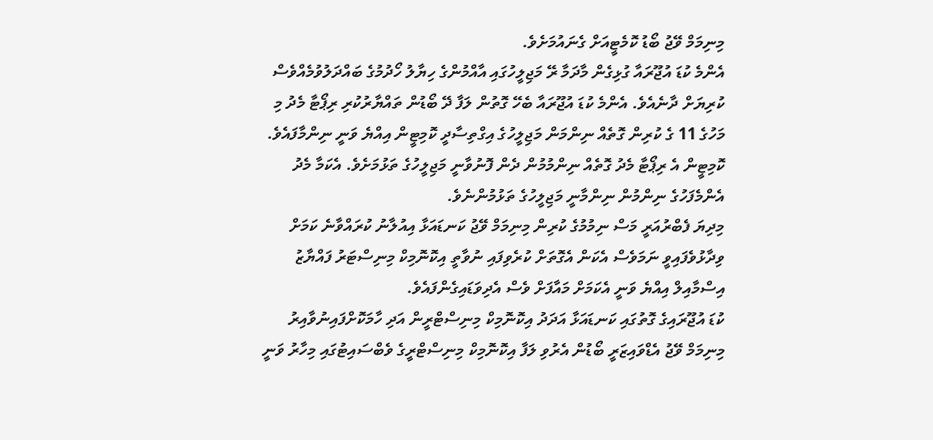މިނިމަމް ވޭޖު ބޯޑު ކޮމެޓީއަށް ގެނައުމަށެވެ.
އެންމެ ކުޑަ އުޖޫރައާ ގުޅިގެން މާދަމާ ރޭ މަޖިލީހުގައި އާއްމުންގެ ހިޔާލު ހޯދުމުގެ ބައްދަލުވުމެއްވެސް ކުރިޔަށް ދާނެއެވެ. އެންމެ ކުޑަ އުޖޫރައާ ބެހޭ ގޮތުން ލަފާ ދޭ ބޯޑުން ތައްޔާރުކުރި ރިޕޯޓާ މެދު މި މަހުގެ 11 ގެ ކުރިން ގޮތެއް ނިންމަން މަޖިލީހުގެ އިގްތިސާދީ ކޮމިޓީން އިއްޔެ ވަނީ ނިންމާފައެވެ. ކޮމިޓީން އެ ރިޕޯޓާ މެދު ގޮތެއް ނިންމުމުން ދެން ފޮނުވާނީ މަޖިލީހުގެ ތަޅުމަށެވެ. އެކަމާ މެދު އެންމެފަހުގެ ނިންމުން ނިންމާނީ މަޖިލީހުގެ ތަޅުމުންނެވެ.
މިދިޔަ ފެބްރުއަރީ މަސް ނިމުމުގެ ކުރިން މިނިމަމް ވޭޖު ކަނޑައަޅާ އިއުލާނު ކުރައްވާނެ ކަމަށް ވިދާޅުވެފައިވީ ނަމަވެސް އެކަން އެގޮތަށް ކުރެވިފައި ނުވާތީ އިކޮނޮމިކް މިނިސްޓަރު ފައްޔާޒު އިސްމާއިލް އިއްޔެ ވަނީ އެކަމަށް މައާފަށް ވެސް އެދިވަޑައިގެންފައެވެ.
ކުޑަ އުޖޫރައިގެ ގޮތުގައި ކަނޑައަޅާ އަދަދު އިކޮނޮމިކް މިނިސްޓްރީން އަދި ހާމަކޮށްފައިނުވާއިރު މިނިމަމް ވޭޖު އެޑްވައިޒަރީ ބޯޑުން އެރުވި ލަފާ އިކޮނޮމިކް މިނިސްޓްރީގެ ވެބްސައިޓުގައި މިހާރު ވަނީ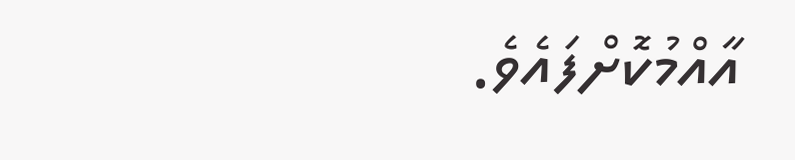އާއްމުކޮށްފައެވެ.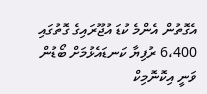އެގޮތުން އެންމެ ކުޑަ އުޖޫރައިގެ ގޮތުގައި 6،400 ރުފިޔާ ކަނޑައެޅުމަށް ބޯޑުން ވަނީ އިކޮނޮމިކް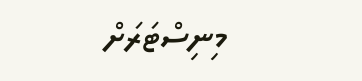މިނިސްޓަރަށް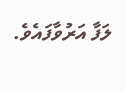ލަފާ އަރުވާފައެވެ.